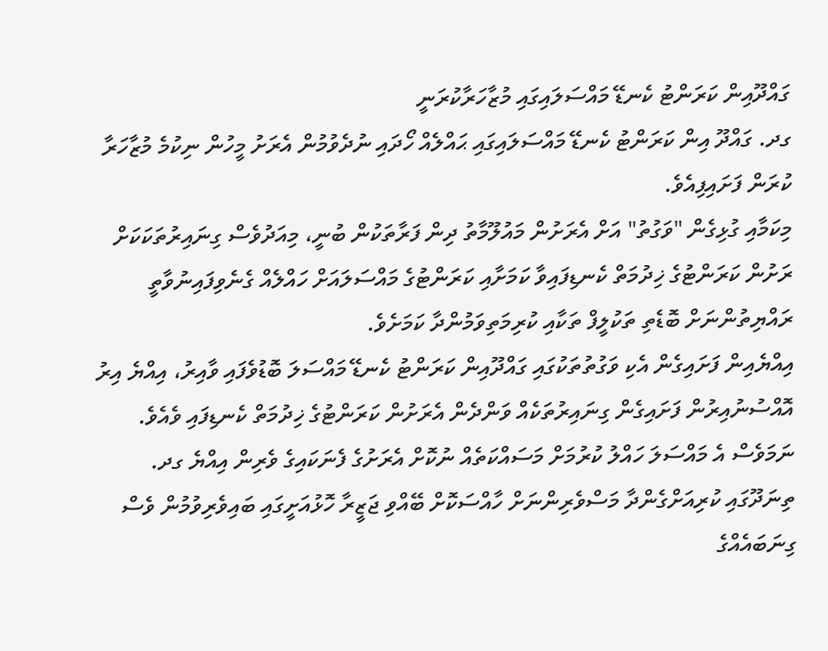ގައްދޫއިން ކަރަންޓު ކެނޑޭ މައްސަލައިގައި މުޒާހަރާކުރަނީ
ގދ. ގައްދޫ އިން ކަރަންޓު ކެނޑޭ މައްސަލައިގައި ޙައްލެއް ހޯދައި ނުދެވުމުން އެރަށު މީހުން ނިކުމެ މުޒާހަރާ ކުރަން ފަށައިފިއެވެ.
މިކަމާއި ގުޅިގެން "ވަގުތު" އަށް އެރަށުން މައުލޫމާތު ދިން ފަރާތަކުން ބުނީ، މިއަދުވެސް ގިނައިރުތަކަކަށް ރަށުން ކަރަންޓުގެ ޚިދުމަތް ކެނޑިފައިވާ ކަމަށާއި ކަރަންޓުގެ މައްސަލައަށް ހައްލެއް ގެނެވިފައިނުވާތީ ރައްޔިތުންނަށް ބޮޑެތި ތަކުލީފް ތަކާއި ކުރިމަތިވަމުންދާ ކަމަށެވެ.
އިއްޔެއިން ފަށައިގެން އެކި ވަގުތުތަކުގައި ގައްދޫއިން ކަރަންޓު ކެނޑޭ މައްސަލަ ބޮޑުވެފައި ވާއިރު، އިއްޔެ އިރު އޮއްސުނުއިރުން ފަށައިގެން ގިނައިރުތަކެއް ވަންދެން އެރަށުން ކަރަންޓުގެ ޚިދުމަތް ކެނޑިފައި ވެއެވެ. ނަމަވެސް އެ މައްސަލަ ހައްލު ކުރުމަށް މަސައްކަތެއް ނުކޮށް އެރަށުގެ ފެނަކައިގެ ވެރިން އިއްޔެ ގދ. ތިނަދޫގައި ކުރިއަށްގެންދާ މަސްވެރިންނަށް ހާއްސަކޮށް ބޭއްވި ޖަޒީރާ ހޮޅުއަށީގައި ބައިވެރިވުމުން ވެސް ގިނަބައެއްގެ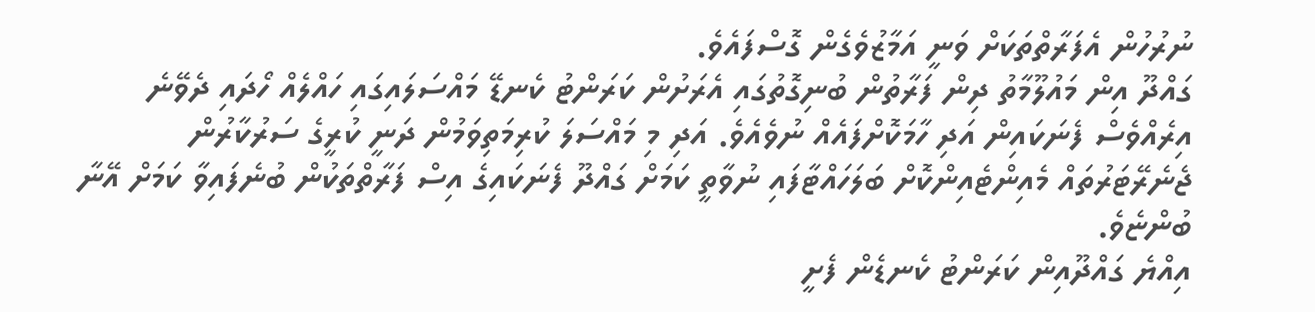ނުރުހުން އެފަރާތްތަކަށް ވަނީ އަމާޒުވެގެން ގޮސްފައެވެ.
ގައްދޫ އިން މައުލޫމާތު ދިން ފަރާތުން ބުނިގޮތުގައި އެރަށުން ކަރަންޓު ކެނޑޭ މައްސަލައިގައި ހައްލެއް ހޯދައި ދެވޭނެ އިރެއްވެސް ފެނަކައިން އަދި ހާމަކޮށްފައެއް ނުވެއެވެ. އަދި މި މައްސަލަ ކުރިމަތިވަމުން ދަނީ ކުރީގެ ސަރުކާރުން ޖެނެރޭޓަރުތައް މެއިންޓެއިންކޮށް ބަލަހައްޓާފައި ނުވާތީ ކަމަށް ގައްދޫ ފެނަކައިގެ އިސް ފަރާތްތަކުން ބުނެފައިވާ ކަމަށް އޭނާ ބުންޏެވެ.
އިއްޔެ ގައްދޫއިން ކަރަންޓު ކެނޑެން ފެށީ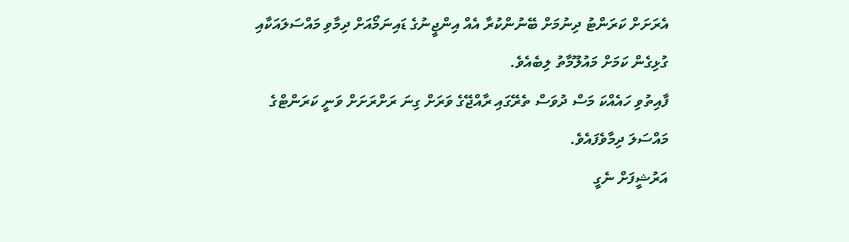އެރަށަށް ކަރަންޓު ދިނުމަށް ބޭނުންކުރާ އެއް އިންޖީނުގެ ޑައިނަމޯއަށް ދިމާވި މައްސަލައަކާއި ގުޅިގެން ކަމަށް މައުލޫމާތު ލިބެއެވެ.
ފާއިތުވި ހައެއްކަ މަސް ދުވަސް ތެރޭގައި ރާއްޖޭގެ ވަރަށް ގިނަ ރަށްރަށަށް ވަނީ ކަރަންޓްގެ މައްސަލަ ދިމާވެފައެވެ.
އަރުޝީފަށް ނެގީ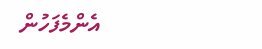އެންމެފަހުން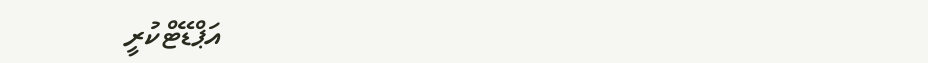އަޕްޑޭޓްކުރީ